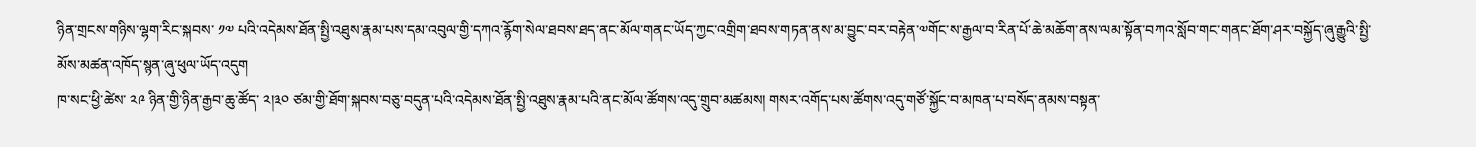ཉིན་གྲངས་གཉིས་ལྷག་རིང་སྐབས་ ༡༧ པའི་འདེམས་ཐོན་སྤྱི་འཐུས་རྣམ་པས་དམ་འབུལ་གྱི་དཀའ་རྙོག་སེལ་ཐབས་ཐད་ནང་མོལ་གནང་ཡོད་ཀྱང་འགྲིག་ཐབས་གཏན་ནས་མ་བྱུང་བར་བརྟེན་༧གོང་ས་རྒྱལ་བ་རིན་པོ་ཆེ་མཆོག་ནས་ལམ་སྟོན་བཀའ་སློབ་གང་གནང་ཐོག་ཤར་བསྐྱོད་ཞུ་རྒྱུའི་སྤྱི་མོས་མཚན་འཁོད་སྙན་ཞུ་ཕུལ་ཡོད་འདུག
ཁ་སང་ཕྱི་ཚེས་ ༢༩ ཉིན་གྱི་ཉིན་རྒྱབ་ཆུ་ཚོད་ ༢།༣༠ ཙམ་གྱི་ཐོག་སྐབས་བཅུ་བདུན་པའི་འདེམས་ཐོན་སྤྱི་འཐུས་རྣམ་པའི་ནང་མོལ་ཚོགས་འདུ་གྲུབ་མཚམས། གསར་འགོད་པས་ཚོགས་འདུ་གཙོ་སྐྱོང་བ་མཁན་པ་བསོད་ནམས་བསྟན་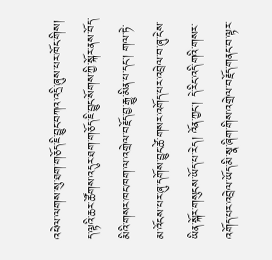འཕེལ་ལགས་སུ་ཐག་གཅོད་ཇི་བྱུང་བཀའ་འདྲི་ཞུས་པར་ཁོང་གིས། ད་ལྟའི་ཆར་ཚོགས་འདུར་ཐག་གཅོད་ཇི་བྱུང་སོགས་ཀྱི་སྐོར་ནས་བོད་མིའི་གསར་ཁང་ཁག་ལ་འགྲེལ་བརྗོད་བྱ་རྒྱུ་མིན་པ་དང་། གལ་ཏེ་མ་འོངས་པར་ཞུ་དགོས་བྱུང་ཚེ་གསར་འགོད་པར་འབྲེལ་བ་ཞུ་ངེས་ཡིན་སྐོར་གསུངས་ཡོད་པ་རེད། འོན་ཀྱང་། དེ་རིང་འདི་གའི་གསར་འགོད་པར་འབྲེལ་ཡོད་མི་སྣ་ཞིག་གིས་འགྲེལ་བརྗོད་གནང་བ་ལྟར་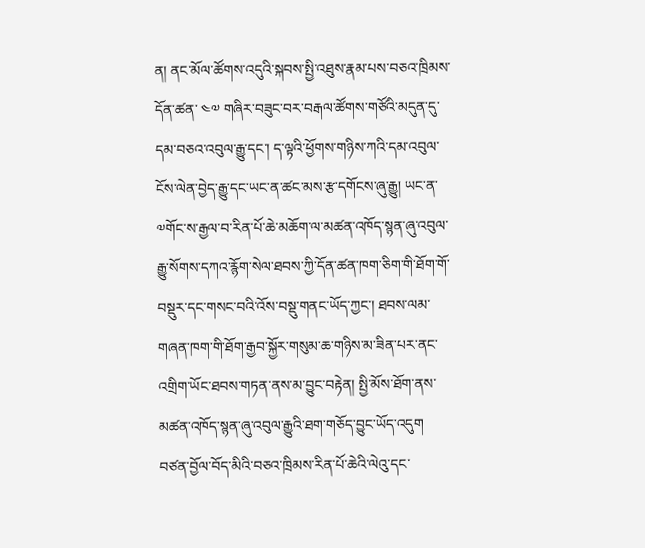ན། ནང་མོལ་ཚོགས་འདུའི་སྐབས་སྤྱི་འཐུས་རྣམ་པས་བཅའ་ཁྲིམས་དོན་ཚན་ ༤༧ གཞིར་བཟུང་བར་བརྒལ་ཚོགས་གཙོའི་མདུན་དུ་དམ་བཅའ་འབུལ་རྒྱུ་དང་། ད་ལྟའི་ཕྱོགས་གཉིས་ཀའི་དམ་འབུལ་ངོས་ལེན་བྱེད་རྒྱུ་དང་ཡང་ན་ཚང་མས་རྩ་དགོངས་ཞུ་རྒྱུ། ཡང་ན་༧གོང་ས་རྒྱལ་བ་རིན་པོ་ཆེ་མཆོག་ལ་མཚན་འཁོད་སྙན་ཞུ་འབུལ་རྒྱུ་སོགས་དཀའ་རྙོག་སེལ་ཐབས་ཀྱི་དོན་ཚན་ཁག་ཅིག་གི་ཐོག་གོ་བསྡུར་དང་གསང་བའི་འོས་བསྡུ་གནང་ཡོད་ཀྱང་། ཐབས་ལམ་གཞན་ཁག་གི་ཐོག་རྒྱབ་སྐྱོར་གསུམ་ཆ་གཉིས་མ་ཟིན་པར་ནང་འགྲིག་ཡོང་ཐབས་གཏན་ནས་མ་བྱུང་བརྟེན། སྤྱི་མོས་ཐོག་ནས་མཚན་འཁོད་སྙན་ཞུ་འབུལ་རྒྱུའི་ཐག་གཅོད་བྱུང་ཡོད་འདུག
བཙན་བྱོལ་བོད་མིའི་བཅའ་ཁྲིམས་རིན་པོ་ཆེའི་ལེའུ་དང་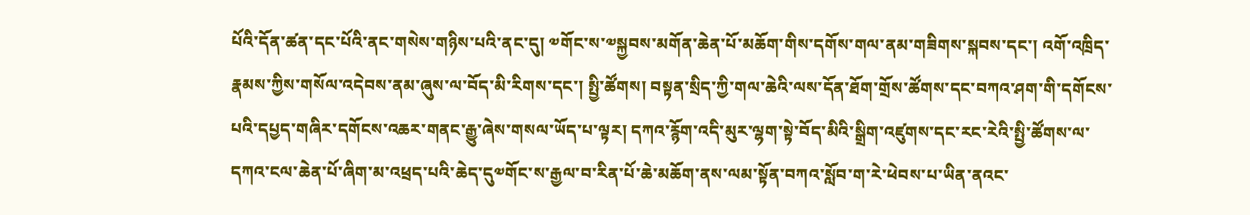པོའི་དོན་ཚན་དང་པོའི་ནང་གསེས་གཉིས་པའི་ནང་དུ། ༧གོང་ས་༧སྐྱབས་མགོན་ཆེན་པོ་མཆོག་གིས་དགོས་གལ་ནམ་གཟིགས་སྐབས་དང་། འགོ་འཁྲིད་རྣམས་ཀྱིས་གསོལ་འདེབས་ནམ་ཞུས་ལ་བོད་མི་རིགས་དང་། སྤྱི་ཚོགས། བསྟན་སྲིད་ཀྱི་གལ་ཆེའི་ལས་དོན་ཐོག་གྲོས་ཚོགས་དང་བཀའ་ཤག་གི་དགོངས་པའི་དཔྱད་གཞིར་དགོངས་འཆར་གནང་རྒྱུ་ཞེས་གསལ་ཡོད་པ་ལྟར། དཀའ་རྙོག་འདི་མུར་ལྷག་སྟེ་བོད་མིའི་སྒྲིག་འཛུགས་དང་རང་རེའི་སྤྱི་ཚོགས་ལ་དཀའ་ངལ་ཆེན་པོ་ཞིག་མ་འཕྲད་པའི་ཆེད་དུ༧གོང་ས་རྒྱལ་བ་རིན་པོ་ཆེ་མཆོག་ནས་ལམ་སྟོན་བཀའ་སློབ་ག་རེ་ཕེབས་པ་ཡིན་ནའང་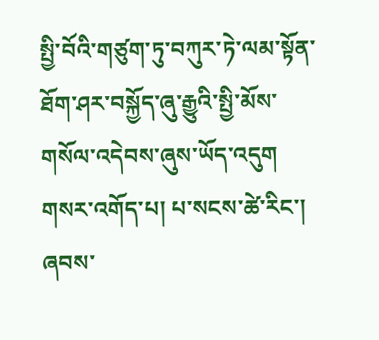སྤྱི་བོའི་གཙུག་ཏུ་བཀུར་ཏེ་ལམ་སྟོན་ཐོག་ཤར་བསྐྱོད་ཞུ་རྒྱུའི་སྤྱི་མོས་གསོལ་འདེབས་ཞུས་ཡོད་འདུག
གསར་འགོད་པ། པ་སངས་ཚེ་རིང་།
ཞབས་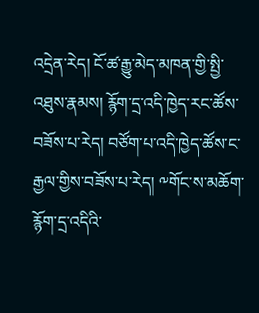འདྲེན་རེད། ངོ་ཚ་རྒྱུ་མེད་མཁན་གྱི་སྤྱི་འཐུས་རྣམས། རྙོག་དྲ་འདི་ཁྱེད་རང་ཚོས་བཟོས་པ་རེད། བཙོག་པ་འདི་ཁྱེད་ཚོས་ང་རྒྱལ་གྱིས་བཟོས་པ་རེད། ༸གོང་ས་མཆོག་རྙོག་དྲ་འདིའི་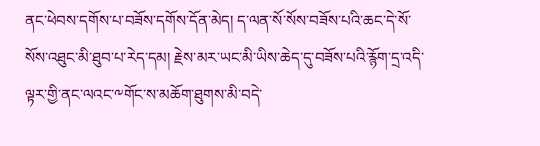ནང་ཕེབས་དགོས་པ་བཟོས་དགོས་དོན་མེད། ད་ལན་སོ་སོས་བཟོས་པའི་ཆང་དེ་སོ་སོས་འཐུང་མི་ཐུབ་པ་རེད་དམ། རྗེས་མར་ཡང་མི་ཡིས་ཆེད་དུ་བཟོས་པའི་རྙོག་དྲ་འདི་ལྟར་གྱི་ནང་ལའང་༸གོང་ས་མཆོག་ཐུགས་མི་བདེ་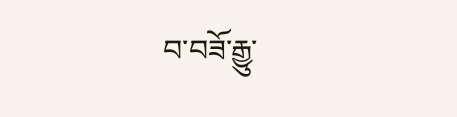བ་བཟོ་རྒྱུ་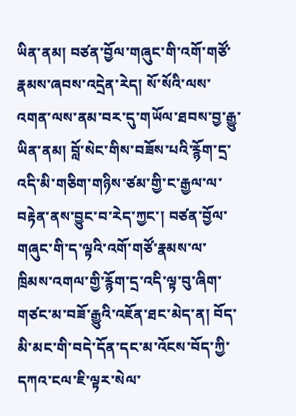ཡིན་ནམ། བཙན་བྱོལ་གཞུང་གི་འགོ་གཙོ་རྣམས་ཞབས་འདྲེན་རེད། སོ་སོའི་ལས་འགན་ལས་ནམ་བར་དུ་གཡོལ་ཐབས་བྱ་རྒྱུ་ཡིན་ནམ། བློ་སེང་གིས་བཟོས་པའི་རྙོག་དྲ་འདི་མི་གཅིག་གཉིས་ཙམ་གྱི་ང་རྒྱལ་ལ་བརྟེན་ནས་བྱུང་བ་རེད་ཀྱང་། བཙན་བྱོལ་གཞུང་གི་ད་ལྟའི་འགོ་གཙོ་རྣམས་ལ་ཁྲིམས་འགལ་གྱི་རྙོག་དྲ་འདི་ལྟ་བུ་ཞིག་གཙང་མ་བཟོ་རྒྱུའི་འཇོན་ཐང་མེད་ན། བོད་མི་མང་གི་བདེ་དོན་དང་མ་འོངས་བོད་ཀྱི་དཀའ་ངལ་ཇི་ལྟར་སེལ་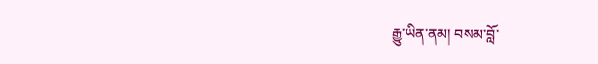རྒྱུ་ཡིན་ནམ། བསམ་བློ་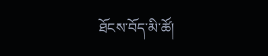ཐོངས་བོད་མི་ཚོ།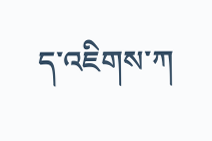ད་འཇིགས་ཀ